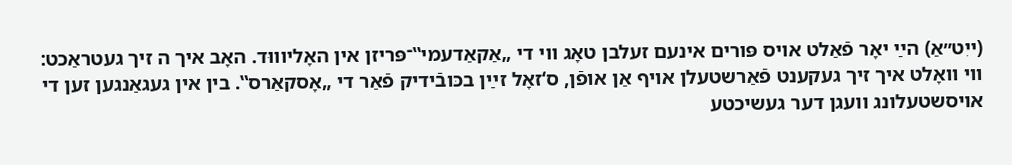(ייִט״אַ) הײַ יאָר פֿאַלט אויס פּורים אינעם זעלבן טאָג ווי די „אַקאַדעמי‟־פּריזן אין האָליוווּד. האָב איך ה זיך געטראַכט: ווי וואָלט איך זיך געקענט פֿאַרשטעלן אויף אַן אופֿן, ס‘זאָל זײַן בכּובֿידיק פֿאַר די „אָסקאַרס‟. בין אין געגאַנגען זען די אויסשטעלונג וועגן דער געשיכטע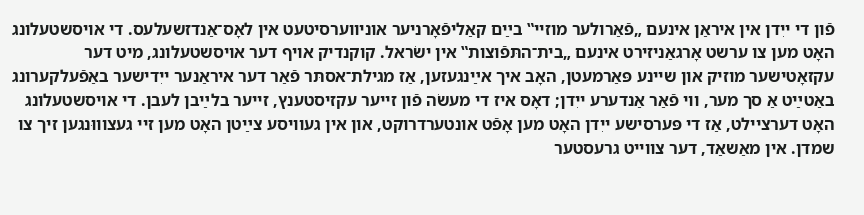פֿון די ייִדן אין איראַן אינעם „פֿאַרולער מוזיי‟ בײַם קאַליפֿאָרניער אוניווערסיטעט אין לאָס־אַנדזשעלעס. די אויסשטעלונג האָט מען צו ערשט אָרגאַניזירט אינעם „בית־התּפֿוצות‟ אין ישׂראל. קוקנדיק אויף דער אויסשטעלונג, מיט דער עקזאָטישער מוזיק און שיינע פּאַרמעטן, האָב איך אײַנגעזען, אַז מגילת־אסתּר פֿאַר דער איראַנער ייִדישער באַפֿעלקערונג באַטײַט אַ סך מער, ווי פֿאַר אַנדערע ייִדן; דאָס איז די מעשׂה פֿון זייער עקזיסטענץ, זייער בלײַבן לעבן. די אויסשטעלונג האָט דערציילט, אַז די פּערסישע ייִדן האָט מען אָפֿט אונטערדרוקט, און אין געוויסע צײַטן האָט מען זיי געצוווּנגען זיך צו שמדן. אין מאַשאַד, דער צווייט גרעסטער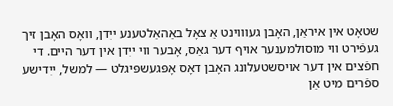שטאָט אין איראַן, האָבן געוווינט אַ צאָל באַהאַלטענע ייִדן, וואָס האָבן זיך געפֿירט ווי מוסולמענער אויף דער גאַס, אָבער ווי ייִדן אין דער היים. די חפֿצים אין דער אויסשטעלונג האָבן דאָס אָפּגעשפּיגלט — למשל, ייִדישע ספֿרים מיט אַן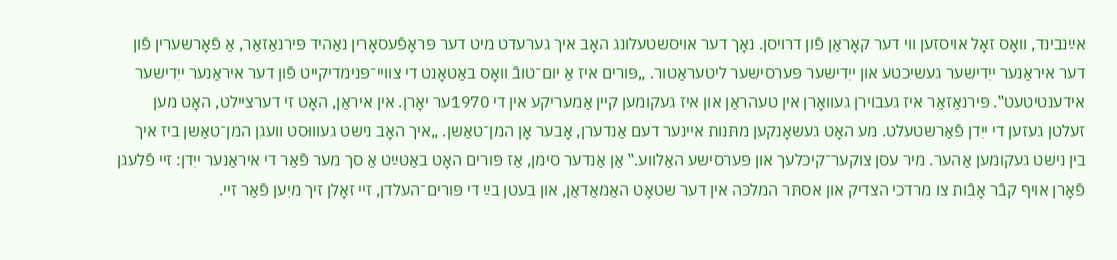אײַנבינד, וואָס זאָל אויסזען ווי דער קאָראַן פֿון דרויסן. נאָך דער אויסשטעלונג האָב איך גערעדט מיט דער פּראָפֿעסאָרין נאַהיד פּירנאַזאַר, אַ פֿאָרשערין פֿון דער איראַנער ייִדישער געשיכטע און ייִדישער פּערסישער ליטעראַטור. „פּורים איז אַ יום־טובֿ וואָס באַטאָנט די צוויי־פּנימדיקייט פֿון דער איראַנער ייִדישער אידענטיטעט‟. פּירנאַזאַר איז געבוירן געוואָרן אין טעהראַן און איז געקומען קיין אַמעריקע אין די 1970ער יאָרן. אין איראַן, האָט זי דערציילט, האָט מען זעלטן געזען די ייִדן פֿאַרשטעלט. מע האָט געשאָנקען מתּנות איינער דעם אַנדערן, אָבער אָן המן־טאַשן. „איך האָב נישט געוווּסט וועגן המן־טאַשן ביז איך בין נישט געקומען אַהער. מיר עסן צוקער־קיכלעך און פּערסישע האַלווע.‟ אַן אַנדער סימן, אַז פּורים האָט באַטײַט אַ סך מער פֿאַר די איראַנער ייִדן: זיי פֿלעגן פֿאָרן אויף קבֿר אָבֿות צו מרדכי הצדיק און אסתּר המלכּה אין דער שטאָט האַמאַדאַן, און בעטן בײַ די פּורים־העלדן, זיי זאָלן זיך מיִען פֿאַר זיי.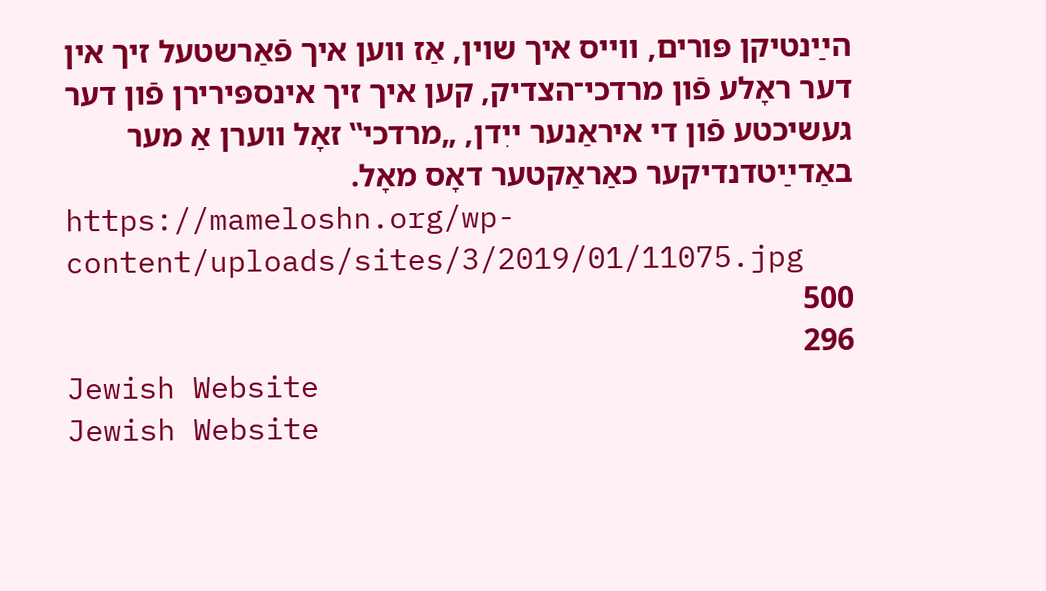הײַנטיקן פּורים, ווייס איך שוין, אַז ווען איך פֿאַרשטעל זיך אין דער ראָלע פֿון מרדכי־הצדיק, קען איך זיך אינספּירירן פֿון דער געשיכטע פֿון די איראַנער ייִדן, „מרדכי‟ זאָל ווערן אַ מער באַדײַטדנדיקער כאַראַקטער דאָס מאָל.
https://mameloshn.org/wp-content/uploads/sites/3/2019/01/11075.jpg
500
296
Jewish Website
Jewish Website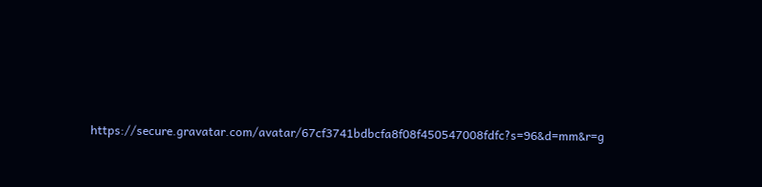https://secure.gravatar.com/avatar/67cf3741bdbcfa8f08f450547008fdfc?s=96&d=mm&r=g